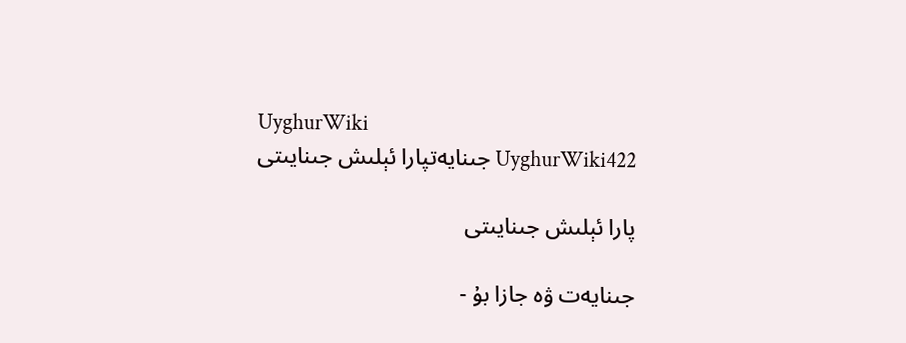UyghurWiki
UyghurWiki422 جىنايەتپارا ئېلىش جىنايىتى

پارا ئېلىش جىنايىتى

جىنايەت ۋە جازا بۇ -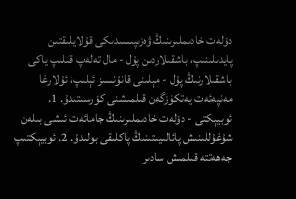دۆلەت خادىملىرىنىڭ ۋەزىپىسىدىكى قۇلايلىقتىن پايدىلىنىپ، باشقىلاردىن پۇل - مال تەلەپ قىلىپ ياكى باشقىلارنىڭ پۇل - مېلىنى قانۇنسىز ئېلىپ، ئۇلارغا مەنپەئەت يەتكۈزگەن قىلمىشنى كۆرسىتىدۇ. 1. ئوبيېكتى - دۆلەت خادىملىرىنىڭ جامائەت ئىشى بىلەن شۇغۇللىنىش پائالىيىتىنىڭ پاكلىقى بولىدۇ. 2. ئوبيېكتىپ جەھەتتە قىلمىش سادىر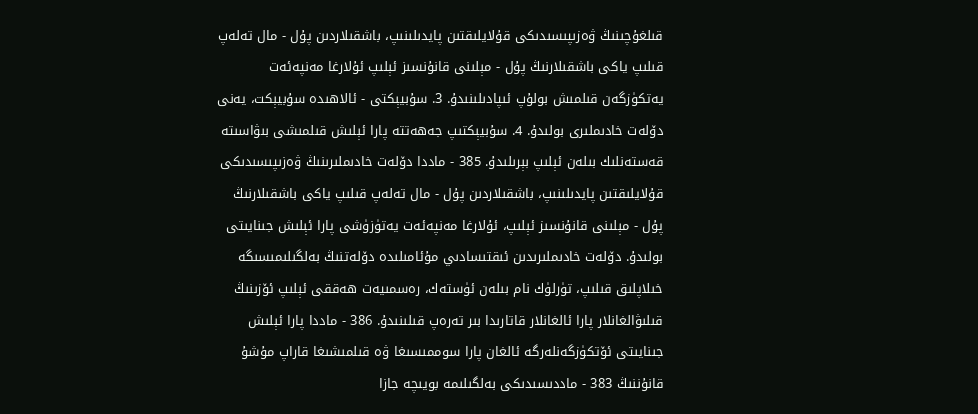قىلغۇچىنىڭ ۋەزىپىسىدىكى قۇلايلىقتىن پايدىلىنىپ، باشقىلاردىن پۇل - مال تەلەپ قىلىپ ياكى باشقىلارنىڭ پۇل - مېلىنى قانۇنسىز ئېلىپ ئۇلارغا مەنپەئەت يەتكۈزگەن قىلمىش بولۇپ ئىپادىلىنىدۇ. 3. سۇبيېكتى - ئالاھىدە سۇبيېكت، يەنى دۆلەت خادىملىرى بولىدۇ. 4. سۇبيېكتىپ جەھەتتە پارا ئېلىش قىلمىشى بىۋاسىتە قەستەنلىك بىلەن ئېلىپ بېرىلىدۇ. 385 - ماددا دۆلەت خادىملىرىنىڭ ۋەزىپىسىدىكى قۇلايلىقتىن پايدىلىنىپ، باشقىلاردىن پۇل - مال تەلەپ قىلىپ ياكى باشقىلارنىڭ پۇل - مېلىنى قانۇنسىز ئېلىپ، ئۇلارغا مەنپەئەت يەتۈزۈشى پارا ئېلىش جىنايىتى بولىدۇ. دۆلەت خادىملىرىدىن ئىقتىسادىي مۇئامىلىدە دۆلەتنىڭ بەلگىلىمىسىگە خىلاپلىق قىلىپ، تۈرلۈك نام بىلەن ئۈستەك، رەسمىيەت ھەققى ئېلىپ ئۆزىنىڭ قىلىۋالغانلار پارا ئالغانلار قاتارىدا بىر تەرەپ قىلىنىدۇ. 386 - ماددا پارا ئېلىش جىنايىتى ئۆتكۈزگەنلەرگە ئالغان پارا سوممىسىغا ۋە قىلمىشىغا قاراپ مۇشۇ قانۇننىڭ 383 - ماددىسىدىكى بەلگىلىمە بويىچە جازا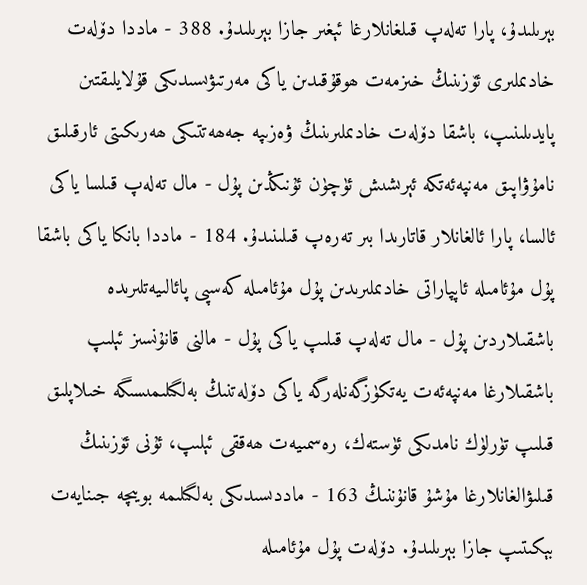بېرىلىدۇ، پارا تەلەپ قىلغانلارغا ئېغىر جازا بېرىلىدۇ. 388 - ماددا دۆلەت خادىملىرى ئۆزىنىڭ خىزمەت ھوقۇقىدىن ياكى مەرتىۋىسىدىكى قۇلايلىقتىن پايدىلىنىپ، باشقا دۆلەت خادىملىرىنىڭ ۋەزىپە جەھەتتىكى ھەرىكىتى ئارقىلىق نامۇۋاپىق مەنپەئەتكە ئېرىشىش ئۈچۈن ئۇنىڭدىن پۇل - مال تەلەپ قىلسا ياكى ئالسا، پارا ئالغانلار قاتارىدا بىر تەرەپ قىلىنىدۇ. 184 - ماددا بانكا ياكى باشقا پۇل مۇئامىلە ئاپپاراتى خادىملىرىدىن پۇل مۇئامىلە كەسپى پائالىيەتلىرىدە باشقىلاردىن پۇل - مال تەلەپ قىلىپ ياكى پۇل - مالنى قانۇنسىز ئېلىپ باشقىلارغا مەنپەئەت يەتكۈزگەنلەرگە ياكى دۆلەتنىڭ بەلگىلىمىسىگە خىلاپلىق قىلىپ تۈرلۈك نامدىكى ئۈستەك، رەسمىيەت ھەققى ئېلىپ، ئۇنى ئۆزىنىڭ قىلىۋالغانلارغا مۇشۇ قانۇننىڭ 163 - ماددىسىدىكى بەلگىلىمە بويىچە جىنايەت بېكىتىپ جازا بېرىلىدۇ. دۆلەت پۇل مۇئامىلە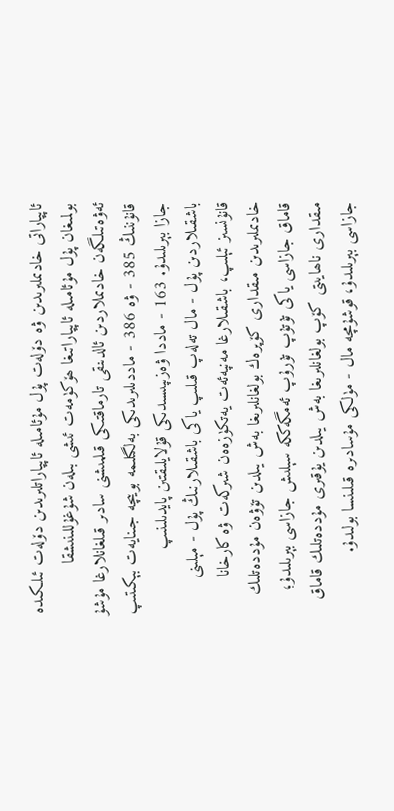ئاپپاراتى خادىملىرىدىن ۋە دۆلەت پۇل مۇئامىلە ئاپپاراتلىرىدىن دۆلەت ئىلكىدە بولمىغان پۇل مۇئامىلە ئاپپاراتىغا ھۆكۈمەت ئىشى بىلەن شۇغۇللىنىشقا ئەۋەتىلگەن خادىملاردىن ئالدىنقى تارماقتىكى قىلمىشنى سادىر قىلغانلارغا مۇشۇ قانۇننىڭ 385 - ۋە 386 - ماددىلىرىدىكى بەلگىلىمە بويىچە جىنايەت بېكىتىپ جازا بېرىلىدۇ. 163 - ماددا ۋەزىپىسىدىكى قۇلايلىقتىن پايدىلىنىپ باشقىلاردىن پۇل - مال تەلەپ قىلىپ ياكى باشقىلارنىڭ پۇل - مېلىنى قانۇنسىز ئېلىپ، باشقىلارغا مەنپەئەت يەتكۈزەەن شىركەت ۋە كارخانا خادىملىرىدىن مىقدارى كۆپرەك بولغانلىرىغا بەش يىلدىن تۆۋەن مۇددەتلىك قاماق جازاسى ياكى تۇتۇپ تۇرۇپ ئەمگەككە سېلىش جازاسى بېرىلىدۇ؛ مىقدارى ناھايىتى كۆپ بولغانلىرىغا بەش يىلدىن يۇقىرى مۇددەتلىك قاماق جازاسى بېرىلىدۇ، قوشۇمچە مال - مۈلكى مۇسادىرە قىلىنسا بولىدۇ.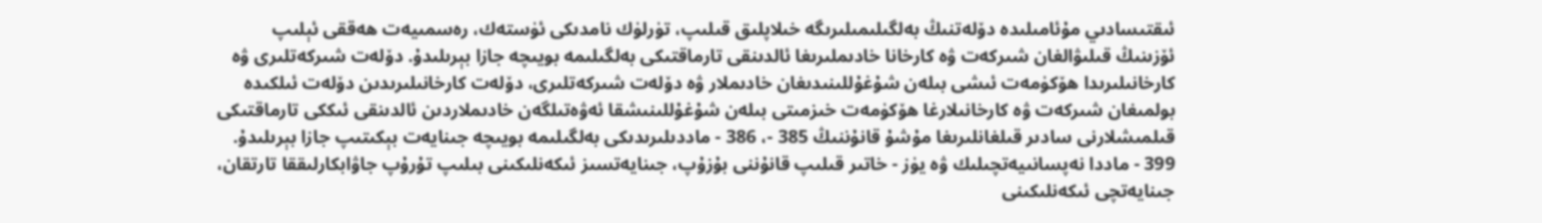ئىقتىسادىي مۇئامىلىدە دۆلەتنىڭ بەلگىلىمىلىرىگە خىلاپلىق قىلىپ، تۈرلۈك نامدىكى ئۈستەك، رەسمىيەت ھەققى ئېلىپ ئۆزىنىڭ قىلىۋالغان شىركەت ۋە كارخانا خادىملىرىغا ئالدىنقى تارماقتىكى بەلگىلىمە بويىچە جازا بېرىلىدۇ. دۆلەت شىركەتلىرى ۋە كارخانىلىرىدا ھۆكۈمەت ئىشى بىلەن شۇغۇللىنىدىغان خادىملار ۋە دۆلەت شىركەتلىرى، دۆلەت كارخانىلىرىدىن دۆلەت ئىلكىدە بولمىغان شىركەت ۋە كارخانىلارغا ھۆكۈمەت خىزمىتى بىلەن شۇغۇللىنىشقا ئەۋەتىلگەن خادىملاردىن ئالدىنقى ئىككى تارماقتىكى قىلمىشلارنى سادىر قىلغانلىرىغا مۇشۇ قانۇننىڭ 385 -، 386 - ماددىلىرىدىكى بەلگىلىمە بويىچە جىنايەت بېكىتىپ جازا بېرىلىدۇ. 399 - ماددا نەپسانىيەتچىلىك ۋە يۈز - خاتىر قىلىپ قانۇننى بۇزۇپ، جىنايەتسىز ئىكەنلىكىنى بىلىپ تۇرۇپ جاۋابكارلىققا تارتقان، جىنايەتچى ئىكەنلىكىنى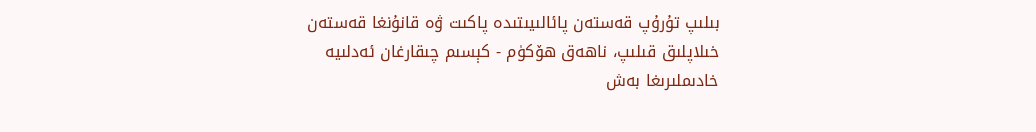بىلىپ تۇرۇپ قەستەن پائالىيىتىدە پاكىت ۋە قانۇنغا قەستەن خىلاپلىق قىلىپ، ناھەق ھۆكۈم - كېسىم چىقارغان ئەدلىيە خادىملىرىغا بەش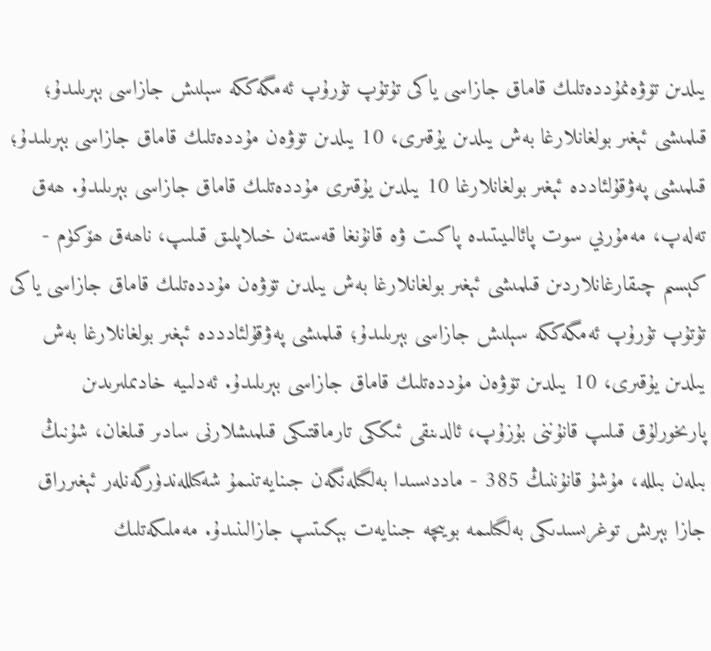يىلدىن تۆۋەنمۇددەتلىك قاماق جازاسى ياكى تۇتۇپ تۇرۇپ ئەمگەككە سېلىش جازاسى بېرىلىدۇ؛ قىلمىشى ئېغىر بولغانلارغا بەش يىلدىن يۇقىرى، 10 يىلدىن تۆۋەن مۇددەتلىك قاماق جازاسى بېرىلىدۇ؛ قىلمىشى پەۋقۇلئاددە ئېغىر بولغانلارغا 10 يىلدىن يۇقىرى مۇددەتلىك قاماق جازاسى بېرىلىدۇ. ھەق تەلەپ، مەمۇرىي سوت پائالىيىتىدە پاكىت ۋە قانۇنغا قەستەن خىلاپلىق قىلىپ، ناھەق ھۆكۈم - كېسىم چىقارغانلاردىن قىلمىشى ئېغىر بولغانلارغا بەش يىلدىن تۆۋەن مۇددەتلىك قاماق جازاسى ياكى تۇتۇپ تۇرۇپ ئەمگەككە سېلىش جازاسى بېرىلىدۇ؛ قىلمىشى پەۋقۇلئادددە ئېغىر بولغانلارغا بەش يىلدىن يۇقىرى، 10 يىلدىن تۆۋەن مۇددەتلىك قاماق جازاسى بېرىلىدۇ. ئەدلىيە خادىملىرىدىن پارىخورلۇق قىلىپ قانۇننى بۇزۇپ، ئالدىنقى ئىككى تارماقتىكى قىلمىشلارنى سادىر قىلغان، شۇنىڭ بىلەن بىللە، مۇشۇ قانۇننىڭ 385 - ماددىسىدا بەلگىلەنگەن جىنايەتنىمۇ شەكىللەندۈرگەنلەر ئېغىرراق جازا بېرىش توغرىسىدىكى بەلگىلىمە بويىچە جىنايەت بېكىتىپ جازالىنىدۇ. مەملىكەتلىك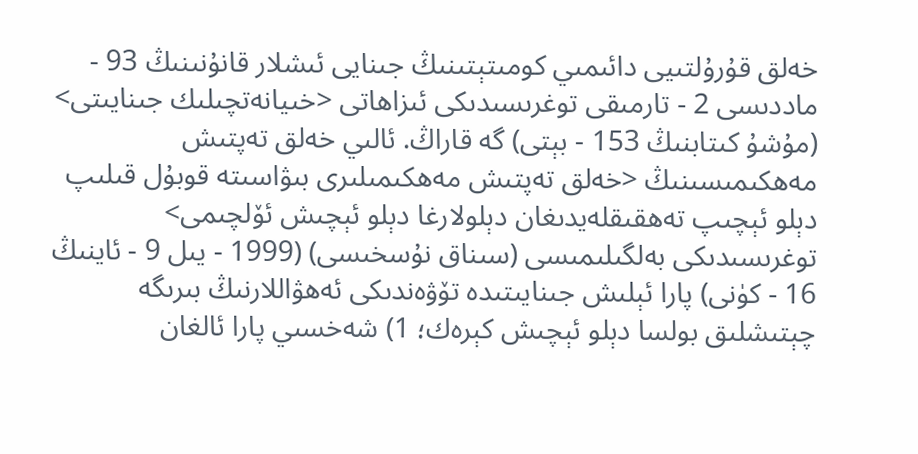خەلق قۇرۇلتىيى دائىمىي كومىتېتىنىڭ جىنايى ئىشلار قانۇنىنىڭ 93 - ماددىسى 2 - تارمىقى توغرىسىدىكى ئىزاھاتى <خىيانەتچىلىك جىنايىتى> (مۇشۇ كىتابنىڭ 153 - بېتى) گە قاراڭ. ئالىي خەلق تەپتىش مەھكىمىسىنىڭ <خەلق تەپتىش مەھكىمىلىرى بىۋاسىتە قوبۇل قىلىپ دېلو ئېچىپ تەھقىقلەيدىغان دېلولارغا دېلو ئېچىش ئۆلچىمى> توغرىسىدىكى بەلگىلىمىسى (سىناق نۇسخىسى) (1999 - يىل 9 - ئاينىڭ 16 - كۈنى) پارا ئېلىش جىنايىتىدە تۆۋەندىكى ئەھۋاللارنىڭ بىرىگە چېتىشلىق بولسا دېلو ئېچىش كېرەك؛ 1) شەخسىي پارا ئالغان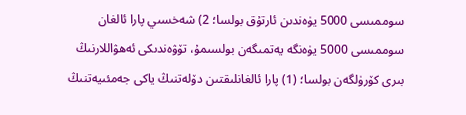سوممىسى 5000 يۈەندىن ئارتۇق بولسا؛ 2) شەخسىي پارا ئالغان سوممىسى 5000 يۈەنگە يەتمىگەن بولسىمۇ، تۆۋەندىكى ئەھۋاللارنىڭ بىرى كۆرۈلگەن بولسا؛ (1) پارا ئالغانلىقتىن دۆلەتنىڭ ياكى جەمئىيەتنىڭ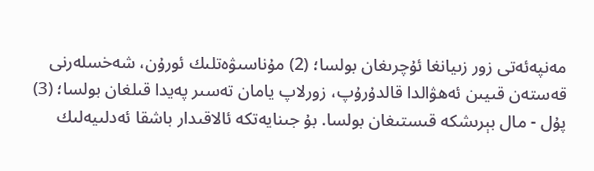مەنپەئەتى زور زىيانغا ئۇچرىغان بولسا؛ (2) مۇناسىۋەتلىك ئورۇن، شەخسلەرنى قەستەن قىيىن ئەھۋالدا قالدۇرۇپ، زورلاپ يامان تەسىر پەيدا قىلغان بولسا؛ (3) پۇل - مال بېرىشكە قىستىغان بولسا. بۇ جىنايەتكە ئالاقىدار باشقا ئەدلىيەلىك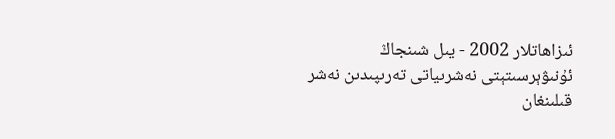ئىزاھاتلار 2002 - يىل شىنجاڭ ئۇنىۋېرسىتېتى نەشرىياتى تەرىپىدىن نەشر قىلىنغان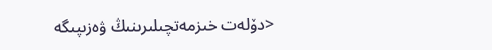<دۆلەت خىزمەتچىلىرىنىڭ ۋەزىپىگە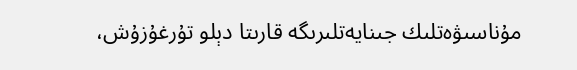مۇناسىۋەتلىك جىنايەتلىرىگە قارىتا دېلو تۇرغۇزۇش،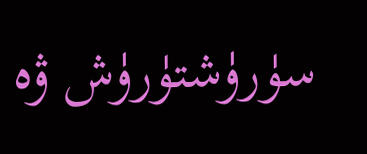سۈرۈشتۈرۈش ۋە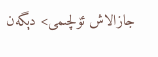جازالاش ئۆلچىمى> دېگەن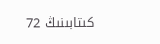كىتابىنىڭ 72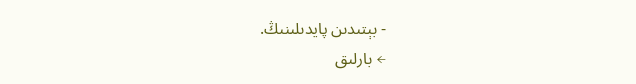- بېتىدىن پايدىلىنىڭ.
← بارلىق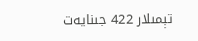تېمىلار 422 جىنايەت